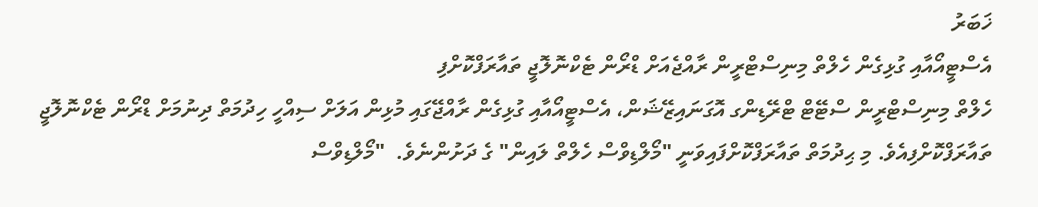ޚަބަރު
އެސްޓީއޯއާއި ގުޅިގެން ހެލްތް މިނިސްޓްރީން ރާއްޖެއަށް ޑްރޯން ޓެކްނޮލޮޖީ ތައާރަފްކޮށްފި
ހެލްތް މިނިސްޓްރީން ސްޓޭޓް ޓްރޭޑިންގ އޮގަނައިޒޭޝަން، އެސްޓީއޯއާއި ގުޅިގެން ރާއްޖޭގައި މުޅިން އަލަށް ސިއްހީ ހިދުމަތް ދިނުމަށް ޑްރޯން ޓެކްނޮލޮޖީ ތައާރަފްކޮށްފިއެވެ. މި ޙިދުމަތް ތައާރަފްކޮށްފައިވަނީ "މޯލްޑިވްސް ހެލްތް ލައިން" ގެ ދަށުންނެވެ.  "މޯލްޑިވްސް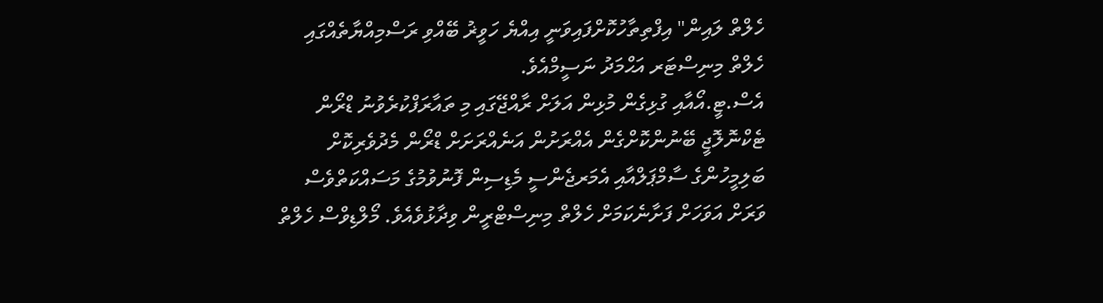ހެލްތް ލައިން" އިފްތިތާހުކޮށްފައިވަނީ އިއްޔެ ހަވީޜު ބޭއްވި ރަސްމިއްޔާތެއްގައި ހެލްތް މިނިސްޓަރ އަޙްމަދު ނަސީމްއެވެ.
އެސް.ޓީ.އޯއާއި ގުޅިގެން މުޅިން އަލަށް ރާއްޖޭގައި މި ތައާރަފްކުރެވުނު ޑްރޯން ޓެކްނޮލޮޖީ ބޭނުންކޮށްގެން އެއްރަށުން އަނެއްރަށަށް ޑްރޯން މެދުވެރިކޮށް ބަލިމީހުންގެ ސާމްޕަލްއާއި އެމަރޖެންސީ މެޑިސިން ފޮނުވުމުގެ މަސައްކަތްވެސް ވަރަށް އަވަހަށް ފަށާނެކަމަށް ހެލްތް މިނިސްޓްރީން ވިދާޅުވެއެވެ. މޯލްޑިވްސް ހެލްތް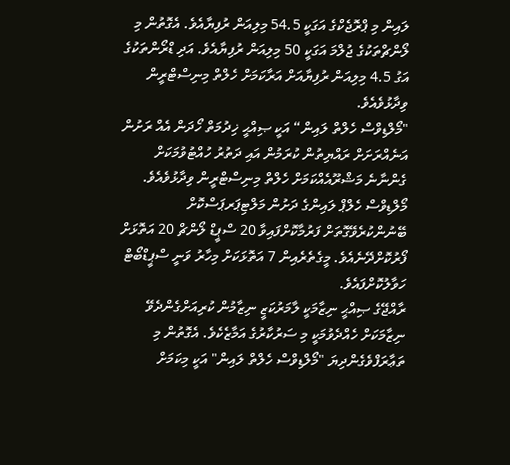ލައިން މި ޕްރޮޖެކްގެ އަގަކީ 54.5 މިލިއަން ރުފިޔާއެވެ. އެގޮތުން މި ލޯންޗްތަކުގެ ޖުލްމަ އަގަކީ 50 މިލިއަން ރުފިޔާއެވެ. އަދި ޑްރޯންތަކުގެ އަގު 4.5 މިލިއަން ރުފިޔާއަށް އަރާކަމަށް ހެލްތް މިނިސްޓްރީން ވިދާޅުވެއެވެ.
"މޯލްޑިވްސް ހެލްތް ލައިން“ އަކީ ޞިއްޙީ ޚިދުމަތް ހޯދަން އެއް ރަށުން އަނެއްރަށަށް ރައްޔިތުން ކުރަމުން އައި ދަތުރު ހުއްޓުވުމަކަށް ގެންނާނެ މަޝްރޫއެއްކަމަށް ހެލްތް މިނިސްޓްރީން ވިދާޅުވެއެވެ.
މޯލްޑިވްސް ހެލްޕް ލައިންގެ ދަށުން މަލްޓިޕަރޕަސްކޮށް ބޭނުންކުރެވޭގޮތަށް ފަރުމާކޮށްފައިވާ 20 ސްޕީޑް ލޯންޗް 20 އަތޮޅަށް ފޯރުކޮށްދޭނެއެވެ. މީގެތެރެއިން 7 އަތޮޅަކަށް މިހާރު ވަނީ ސްޕީޑްބޯޓް ހަވާލުކޮށްފައެވެ.
ރާއްޖޭގެ ޞިއްޙީ ނިޒާމަކީ ލާމަރުކަޒީ ނިޒާމުން ކުރިއަށްގެންދެވޭ ނިޒާމަކަށް ހެއްދެވުމަކީ މި ސަރުކާރުގެ އަމާޒެކެވެ. އެގޮތުން މި ތަޢާރަފްވެގެންދިޔަ "މޯލްޑިވްސް ހެލްތް ލައިން" އަކީ މިކަމަށް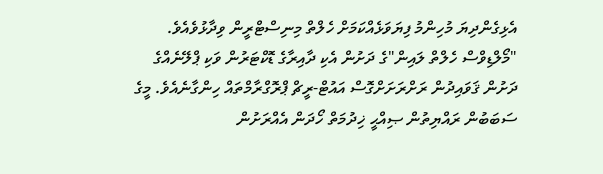އެޅިގެންދިޔަ މުހިންމު ފިޔަވަޅެއްކަމަށް ހެލްތް މިނިސްޓްރީން ވިދާޅުވެއެވެ.
"މޯލްޑިވްސް ހެލްތް ލައިން"ގެ ދަށުން އެކި ދާއިރާގެ ޑޮކްޓަރުން ވަކި ޕްލޭނެއްގެ ދަށުން ޤަވައިދުން ރަށްރަށަށްގޮސް އައުޓް-ރީޗް ޕްރޮގްރާމްތައް ހިންގާނެއެވެ. މީގެ ސަބަބުން ރައްޔިތުން ޞިއްޙީ ޚިދުމަތް ހޯދަން އެއްރަށުން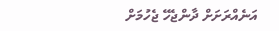އަނެއްރަށަށް ދާންޖެހޭ ޖެހުމަށް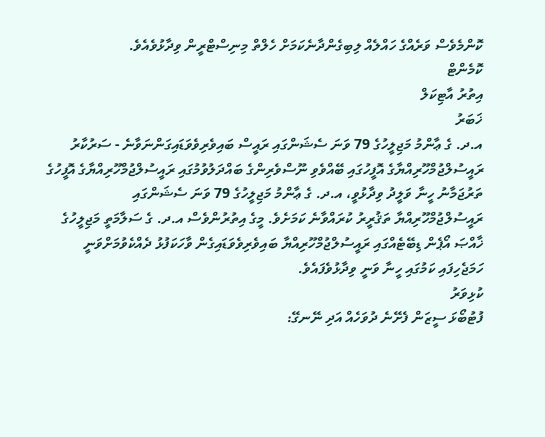ކޮންމެވެސް ވަރެއްގެ ހައްލެއް ލިބިގެންދާނެކަމަށް ހެލްތް މިނިސްޓްރީން ވިދާޅުވެއެވެ.
ކޮމެންޓް
އިތުރު އާޓިކަލް
ޚަބަރު
އ.ދ. ގެ ޢާންމު މަޖިލީހުގެ 79 ވަނަ ސެޝަންގައި ރައީސް ބައިވެރިވެވަޑައިގަންނަވާނެ - ސަރުކާރު
ރައީސުލްޖުމްހޫރިއްޔާގެ އޮފީހުގައި ބޭއްވެވި ނޫސްވެރިންގެ ބައްދަލުވުމުގައި ރައީސުލްޖުމްހޫރިއްޔާގެ އޮފީހުގެ ތަރުޖަމާނު ހީނާ ވަލީދު ވިދާޅުވީ، އ.ދ. ގެ ޢާންމު މަޖިލީހުގެ 79 ވަނަ ސެޝަންގައި ރައީސުލްޖުމްހޫރިއްޔާ ތަޤުރީރު ކުރައްވާނެ ކަމަށެވެ. މީގެ އިތުރުންވެސް އ.ދ. ގެ ސަލާމަތީ މަޖިލީހުގެ ޚާއްޞަ އޯޕެން ޑިބޭޓެއްގައި ރައީސުލްޖުމްހޫރިއްޔާ ބައިވެރިވެވަޑައިގެން ވާހަކަފުޅު ދެއްކެވުމަށްވަނީ ހަމަޖެހިފައި ކަމުގައި ހީނާ ވަނީ ވިދާޅުވެފައެވެ.
ކުޅިވަރު
ފުޓުބޯޅަ ސީޒަން ފެށޭނެ ދުވަހެއް އަދި ނޭނގޭ: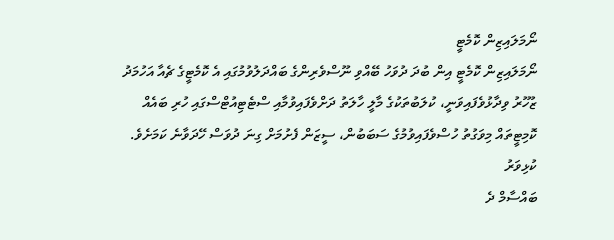ނޯމަލައިޒިން ކޮމެޓީ
ނޯމަލައިޒިން ކޮމެޓީ އިން ބުދަ ދުވަހު ބޭއްވި ނޫސްވެރިންގެ ބައްދަލުވުމުގައި އެ ކޮމެޓީގެ ޗެއާ އަހުމަދު ޒުހޫރު ވިދާޅުވެފައިވަނީ، ކުލަބުތަކުގެ މާލީ ހާލަތު ދަށްވެފައިވުމާއި ސްޓެޓިއުޓްސްގައި ހުރި ބައެއް ކޮމިޓީތައް މިވަގުތު ހުސްވެފައިވުމުގެ ސަބަބުން، ސީޒަން ފެށުމަށް ގިނަ ދުވަސް ހޭދަވާނެ ކަމަށެވެ.
ކުޅިވަރު
ބައްސާމް ދެ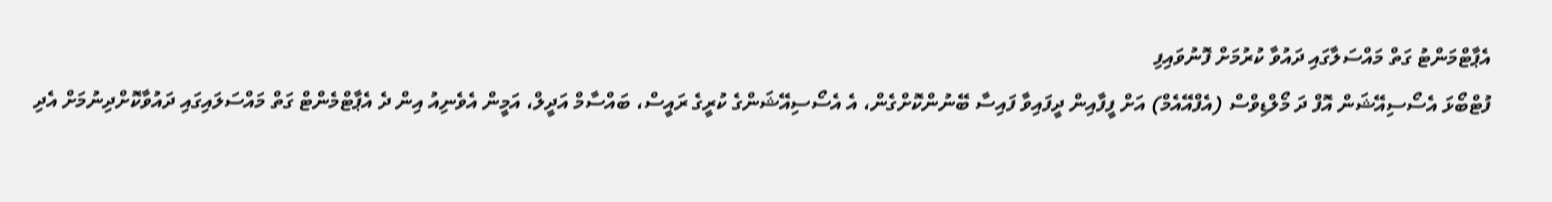އެޕާޓްމަންޓު ގަތް މައްސަލާގައި ދައުވާ ކުރުމަށް ފޮނުވައިފި
ފުޓްބޯޅަ އެސޯސިއޭޝަން އޮފް ދަ މޯލްޑިވްސް (އެފްއޭއެމް) އަށް ފީފާއިން ދީފައިވާ ފައިސާ ބޭނުންކޮށްގެން، އެ އެސޯސިއޭޝަންގެ ކުރީގެ ރައީސް، ބައްސާމް އަދީލް، އަމީން އެވެނިއު އިން ދެ އެޕާޓްމެންޓް ގަތް މައްސަލައިގައި ދައުވާކޮށްދިނުމަށް އެދި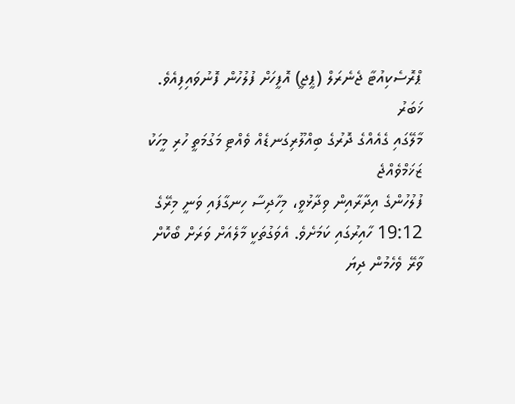ޕްރޮސެކިއުޓާ ޖެނެރަލް (ޕީޖީ) އޮފީހަށް ފުލުހުން ފޮނުވައިފިއެވެ.
ޚަބަރު
މާލޭގައި ގެއެއްގެ ދޮރުގެ ބިއްލޫރިގަނޑެއް ވެއްޓި މަގުމަތީ ހުރި މީހަކު ޒަޚަމްވެއްޖެ
ފުލުހުންގެ އިދާރާއިން ވިދާޅުވީ، މިހާދިސާ ހިނގާފައި ވަނީ މިރޭގެ 19:12 ހާއިރުގައި ކަމަށެވެ. އެވަގުތަކީ މާލެއަށް ވަރަށް ބޯކޮށް ވާރޭ ވެހެމުން ދިޔަ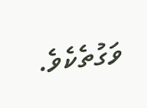ވަގުތެކެވެ.